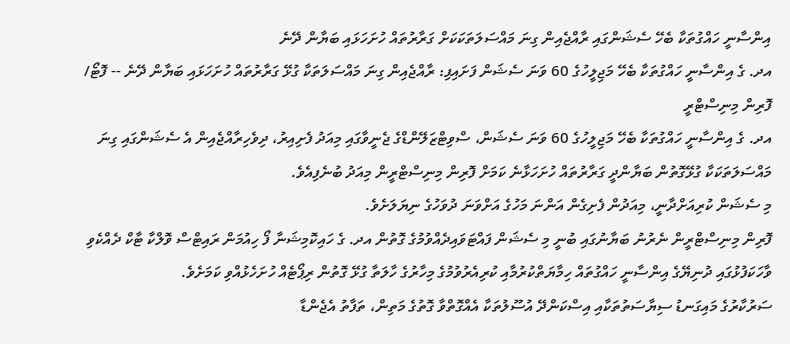އިންސާނީ ހައްގުތަކާ ބެހޭ ސެޝަންގައި ރާއްޖެއިން ގިނަ މައްސަލަތަކަކަށް ގަރާރުތައް ހުށަހަޅައި ބަޔާން ދޭނެ
އދ. ގެ އިންސާނީ ހައްގުތަކާ ބެހޭ މަޖިލީހުގެ 60 ވަނަ ސެޝަން ފަށައިފި: ރާއްޖެއިން ގިނަ މައްސަލަތަކާ ގުޅޭ ގަރާރުތައް ހުށަހަޅައި ބަޔާން ދޭނެ -- ފޮޓޯ/ ފޮރިން މިނިސްޓްރީ
އދ. ގެ އިންސާނީ ހައްގުތަކާ ބެހޭ މަޖިލީހުގެ 60 ވަނަ ސެޝަން، ސްވިޓްޒަލޭންޑްގެ ޖެނީވާގައި މިއަދު ފެށިއިރު، ދިވެހިރާއްޖެއިން އެ ސެޝަންގައި ގިނަ މައްސަލަތަކަކާ ގުޅޭގޮތުން ބަޔާންދީ ގަރާރުތައް ހުށަހަޅާނެ ކަމަށް ފޮރިން މިނިސްޓްރީން މިއަދު ބުނެފިއެވެ.
މި ސެޝަން ކުރިއަށްދާނީ، މިއަދުން ފެށިގެން އަންނަ މަހުގެ އަށްވަނަ ދުވަހުގެ ނިޔަލަށެވެ.
ފޮރިން މިނިސްޓްރީން ނެރުނު ބަޔާނުގައި ބުނީ މި ސެޝަން ފައްޓަވައިދެއްވުމުގެ ގޮތުން އދ. ގެ ހައިކޮމިޝަނާ ފޯ ހިއުމަން ރައިޓްސް ވޮލްކާ ޓާކް ދެއްކެވި ވާހަކަފުޅުގައި ދުނިޔޭގެ އިންސާނީ ހައްގުތައް ހިމާޔަތްކުރުމާއި ކުރިއެރުވުމުގެ މިހާރުގެ ހާލަތާ ގުޅޭ ގޮތުން ރިޕޯޓެއް ހުށަހެޅުއްވި ކަމަށެވެ.
ސަރުކާރުގެ މައިގަނޑު ސިޔާސަތުތަކާއި އިސްކަންދޭ އުސޫލުތަކާ އެއްގޮތްވާ ގޮތުގެ މަތިން، ތަފާތު އެޖެންޑާ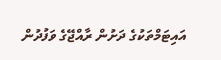އައިޓަމްތަކުގެ ދަށުން ރާއްޖޭގެ ވަފުދުން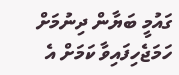ގައުމީ ބަޔާން ދިނުމަށް ހަމަޖެހިފައިވާ ކަމަށް އެ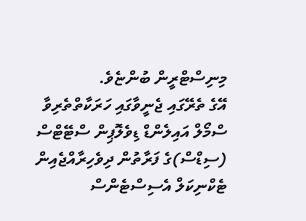މިނިސްޓްރީން ބުންޏެވެ.
އޭގެ ތެރޭގައި ޖެނީވާގައި ހަރަކާތްތެރިވާ ސްމޯލް އައިލެންޑް ޑިވެލޮޕިން ސްޓޭޓްސް (ސިޑްސް)ގެ ފަރާތުން ދިވެހިރާއްޖެއިން ޓެކްނިކަލް އެސިސްޓެންސް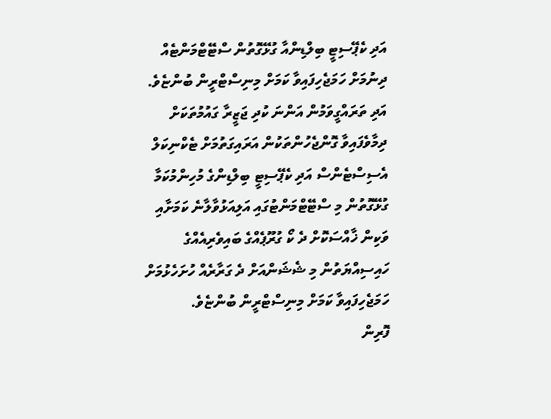އަދި ކެޕޭސިޓީ ބިލްޑިންއާ ގުޅޭގޮތުން ސްޓޭޓްމަންޓެއް ދިނުމަށް ހަމަޖެހިފައިވާ ކަމަށް މިނިސްޓްރީން ބުންޏެވެ. އަދި ތަރައްގީވަމުން އަންނަ ކުދި ޖަޒީރާ ގައުމުތަކަށް ދިމާވެފައިވާ ގޮންޖެހުންތަކުން އަރައިގަތުމަށް ޓެކްނިކަލް އެސިސްޓެންސް އަދި ކެޕޭސިޓީ ބިލްޑިންގެ މުހިންމުކަމާ ގުޅޭގޮތުން މި ސްޓޭޓްމަންޓުގައި އަލިއަޅުވާލާނެ ކަމަށާއި ވަކިން ޚާއްސަކޮށް ދެ ކޯ ގުރޫޕެއްގެ ބައިވެރިއެއްގެ ހައިސިއްޔަތުން މި ޝެޝަންއަށް ދެ ގަރާރެއް ހުށަހެޅުމަށް ހަމަޖެހިފައިވާ ކަމަށް މިނިސްޓްރީން ބުންޏެވެ.
ފޮރިން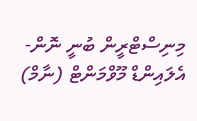މިނިސްޓްރީން ބުނީ ނޮން-އެލައިންޑް މޫވްމަންޓް (ނާމް)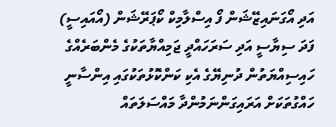އަދި އޯގަނައިޒޭޝަން ފޯ އިސްލާމިކް ކޯޕަރޭޝަން (އޯއައިސީ) ފަދަ ސިޔާސީ އަދި ސަރަހައްދީ ޖަމިއްޔާތަކުގެ މެންބަރެއްގެ ހައިސިއްޔަތުން ދުނިޔޭގެ އެކި ކަންކޮޅުތަކުގައި އިންސާނީ ހައްގުތަކަށް އަރައިގަންނަމުންދާ މައްސަލަތައް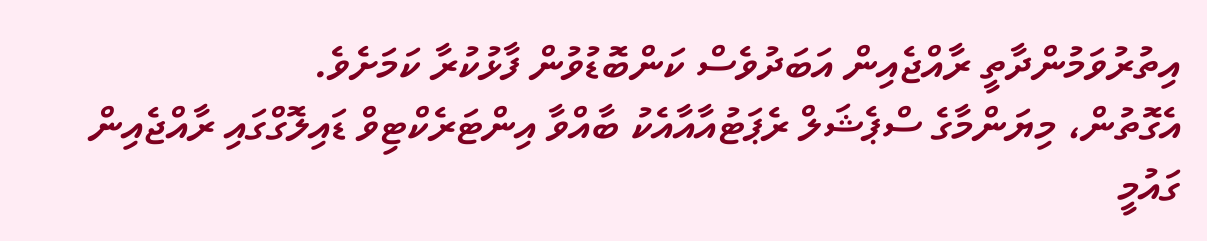އިތުރުވަމުންދާތީ ރާއްޖެއިން އަބަދުވެސް ކަންބޮޑުވުން ފާޅުކުރާ ކަމަށެވެ.
އެގޮތުން، މިޔަންމާގެ ސްޕެޝަލް ރެޕަޓުއާއާއެކު ބާއްވާ އިންޓަރެކްޓިވް ޑައިލޮގްގައި ރާއްޖެއިން ގައުމީ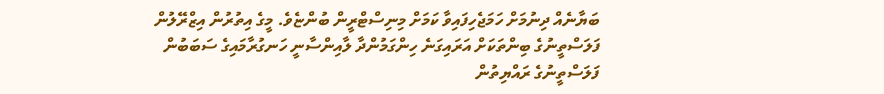ބަޔާނެއް ދިނުމަށް ހަމަޖެހިފައިވާ ކަމަށް މިނިސްޓްރީން ބުންޏެވެ. މީގެ އިތުރުން އިޒްރޭލުން ފަލަސްތީނުގެ ބިންތަކަށް އަރައިގަނެ ހިންގަމުންދާ ލާއިންސާނީ ހަނގުރާމައިގެ ސަބަބުން ފަލަސްތީނުގެ ރައްޔިތުން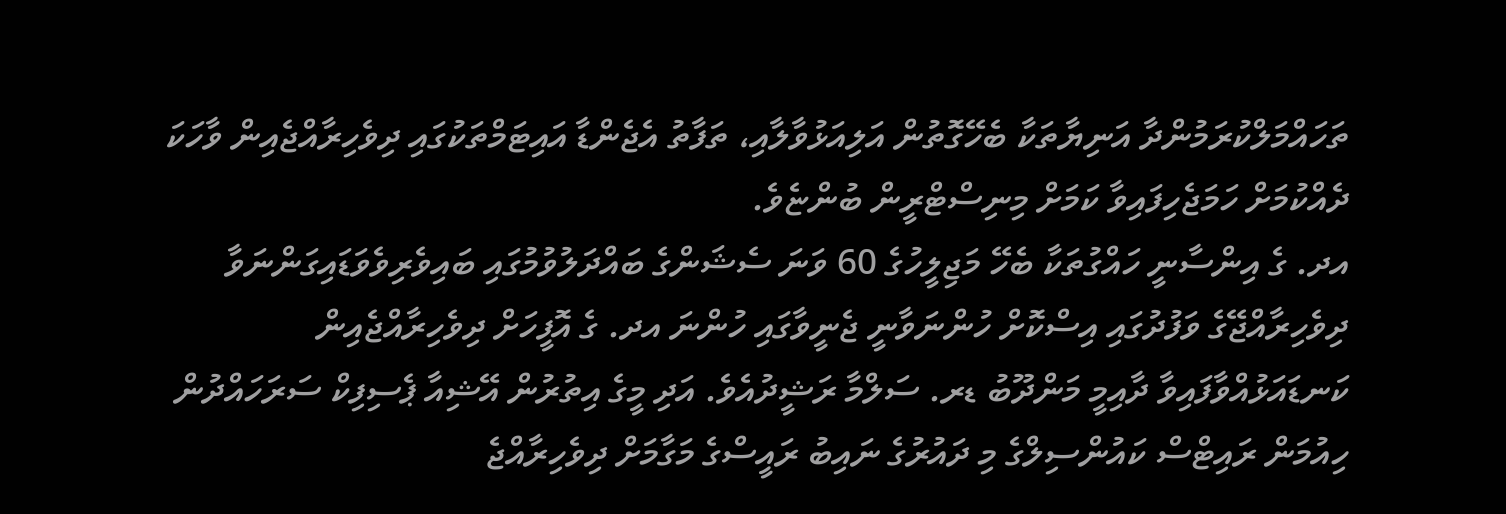ތަހައްމަލްކުރަމުންދާ އަނިޔާތަކާ ބެހޭގޮތުން އަލިއަޅުވާލާއި، ތަފާތު އެޖެންޑާ އައިޓަމްތަކުގައި ދިވެހިރާއްޖެއިން ވާހަކަ ދެއްކުމަށް ހަމަޖެހިފައިވާ ކަމަށް މިނިސްޓްރީން ބުންޏެވެ.
އދ. ގެ އިންސާނީ ހައްގުތަކާ ބެހޭ މަޖިލީހުގެ 60 ވަނަ ސެޝަންގެ ބައްދަލުވުމުގައި ބައިވެރިވެވަޑައިގަންނަވާ ދިވެހިރާއްޖޭގެ ވަފުދުގައި އިސްކޮށް ހުންނަވާނީ ޖެނީވާގައި ހުންނަ އދ. ގެ އޮފީހަށް ދިވެހިރާއްޖެއިން ކަނޑައަޅުއްވާފައިވާ ދާއިމީ މަންދޫބު ޑރ. ސަލްމާ ރަޝީދުއެވެ. އަދި މީގެ އިތުރުން އޭޝިއާ ޕެސިފިކް ސަރަހައްދުން ހިއުމަން ރައިޓްސް ކައުންސިލްގެ މި ދައުރުގެ ނައިބު ރައީސްގެ މަގާމަށް ދިވެހިރާއްޖެ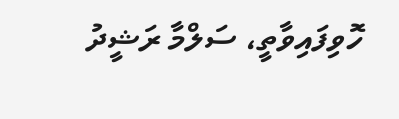ހޮވިފައިވާތީ، ސަލްމާ ރަޝީދު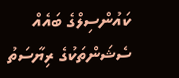ކައުންސިލްގެ ބައެއް ސެޝަންތަކުގެ ރިޔާސަތު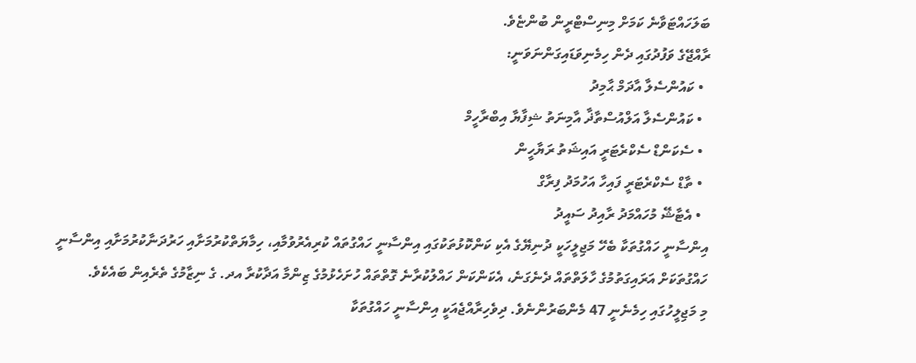ބަލަހައްޓަވާނެ ކަމަށް މިނިސްޓްރީން ބުންޏެވެ.
ރާއްޖޭގެ ވަފުދުގައި ދެން ހިމެނިވަޑައިގަންނަވަނީ:
  • ކައުންސެލާ އާދަމް ޙާމިދު
  • ކައުންސެލާ އަލްއުސްތާޛާ އާމިނަތު ޝިފާޔާ އިބްރާހީމް
  • ސެކަންޑް ސެކްރެޓަރީ އައިޝަތު ރަޔާހީން
  • ތާޑް ސެކްރެޓަރީ ފައިހާ އަހުމަދު ފިރާގް
  • އެޓާޝޭ މުހައްމަދު ރާއިދު ސައީދު
އިންސާނީ ހައްގުތަކާ ބެހޭ މަޖިލީހަކީ ދުނިޔޭގެ އެކި ކަންކޮޅުތަކުގައި އިންސާނީ ހައްގުތައް ކުރިއެރުވުމާއި، ހިމާޔަތްކުރުމަށާއި ހަރުދަނާކުރުމަށާއި އިންސާނީ ހައްގުތަކަށް އަރައިގަތުމުގެ ހާލަތްތައް ދެނެގަނެ، އެކަންކަން ހައްލުކުރާނެ ގޮތްތައް ހުށަހެޅުމުގެ ޒިންމާ އަދާކުރާ އދ. ގެ ނިޒާމުގެ ތެރެއިން ބައެކެވެ.
މި މަޖިލީހުގައި ހިމެނެނީ 47 މެންބަރުންނެވެ. ދިވެހިރާއްޖެއަކީ އިންސާނީ ހައްގުތަކާ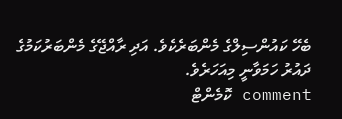ބެހޭ ކައުންސިލްގެ މެންބަރެކެވެ. އަދި ރާއްޖޭގެ މެންބަރުކަމުގެ ދައުރު ހަމަވާނީ މިއަހަރެވެ.
comment ކޮމެންޓް